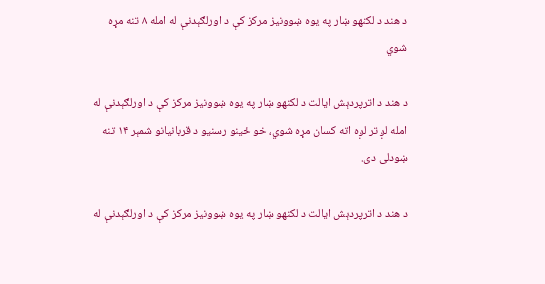د هند د لکنهو ښار په یوه ښوونیز مرکز کې د اورلګېدنې له امله ۸ تنه مړه شوي

د هند د اترپردېش ایالت د لکنهو ښار په یوه ښوونیز مرکز کې د اورلګېدنې له امله لږ تر لږه اته کسان مړه شوي، خو ځینو رسنیو د قربانیانو شمېر ۱۴ تنه ښودلی دی.

د هند د اترپردېش ایالت د لکنهو ښار په یوه ښوونیز مرکز کې د اورلګېدنې له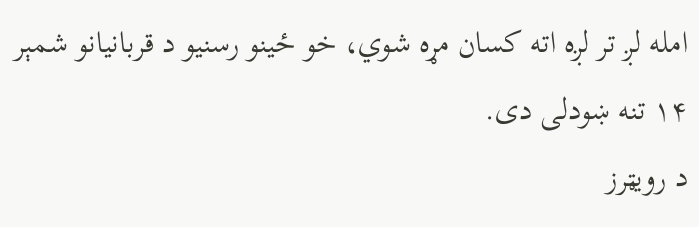امله لږ تر لږه اته کسان مړه شوي، خو ځینو رسنیو د قربانیانو شمېر ۱۴ تنه ښودلی دی.
د رویټرز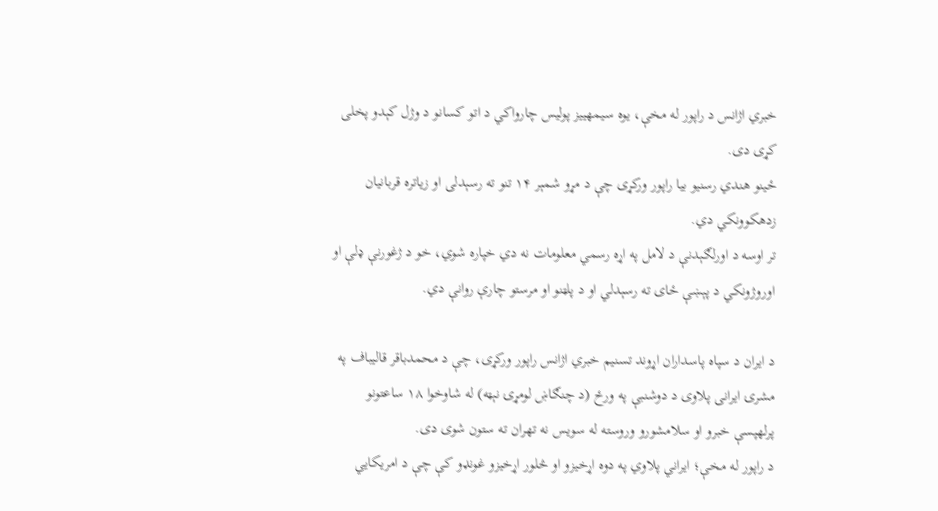خبري اژانس د راپور له مخې، یوه سیمهییز پولیس چارواکي د اتو کسانو د وژل کېدو پخلی کړی دی.
ځینو هندي رسنیو بیا راپور ورکړی چې د مړو شمېر ۱۴ تنو ته رسېدلی او زیاتره قربانیان زدهکوونکي دي.
تر اوسه د اورلګېدنې د لامل په اړه رسمي معلومات نه دي خپاره شوي، خو د ژغورنې ډلې او اوروژونکي د پېښې ځای ته رسېدلي او د پلټنو او مرستو چارې روانې دي.

د ایران د سپاه پاسداران اړوند تسنیم خبري اژانس راپور ورکړی، چې د محمدباقر قالیباف په مشرۍ ایرانی پلاوی د دوشنبې په ورځ (د چنګاښ لومړۍ نېټه) له شاوخوا ۱۸ ساعتونو پرلهپسې خبرو او سلامشورو وروسته له سویس نه تهران ته ستون شوی دی.
د راپور له مخې؛ ایراني پلاوي په دوه اړخیزو او څلور اړخیزو غونډو کې چې د امریکایي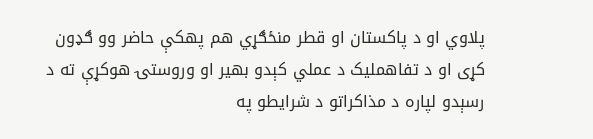پلاوي او د پاکستان او قطر منځګړي هم پهکې حاضر وو ګډون کړی او د تفاهملیک د عملي کېدو بهیر او وروستۍ هوکړې ته د رسېدو لپاره د مذاکراتو د شرایطو په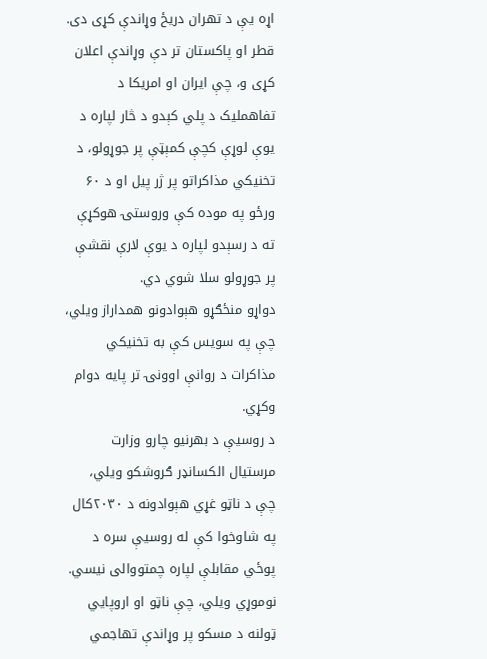اړه یې د تهران دریځ وړاندې کړی دی.
قطر او پاکستان تر دې وړاندې اعلان کړی و، چې ایران او امریکا د تفاهملیک د پلي کېدو د څار لپاره د یوې لوړې کچې کمېټې پر جوړولو، د تخنیکي مذاکراتو پر ژر پیل او د ۶۰ ورځو په موده کې وروستۍ هوکړې ته د رسېدو لپاره د یوې لارې نقشې پر جوړولو سلا شوي دي.
دواړو منځګړو هېوادونو همداراز ویلي، چې په سویس کې به تخنیکي مذاکرات د روانې اوونۍ تر پایه دوام وکړي.
د روسیې د بهرنیو چارو وزارت مرستیال الکسانډر ګروشکو ویلي، چې د ناټو غړي هېوادونه د ۲۰۳۰کال په شاوخوا کې له روسیې سره د پوځي مقابلې لپاره چمتووالی نیسي. نوموړي ویلي، چې ناټو او اروپايي ټولنه د مسکو پر وړاندې تهاجمي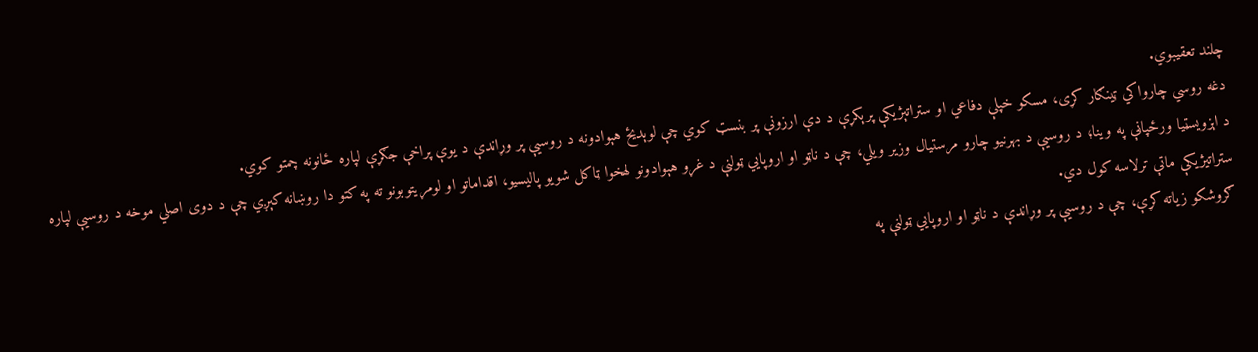چلند تعقیبوي.
دغه روسي چارواکي ټینګار کړی، مسکو خپلې دفاعي او ستراتېژیکې پرېکړې د دې ارزونې پر بنسټ کوي چې لوېدیځ هېوادونه د روسیې پر وړاندې د یوې پراخې جګړې لپاره ځانونه چمتو کوي.
د اېزویسټیا ورځپاڼې په وینا؛ د روسیې د بهرنیو چارو مرستیال وزیر ویلي، چې د ناټو او اروپايي ټولنې د غړو هېوادونو لهخوا ټاکل شویو پالیسیو، اقداماتو او لومړیتوبونو ته په کتو دا روښانه کېږي چې د دوی اصلي موخه د روسیې لپاره ستراتیژیکې ماتې ترلاسه کول دي.
ګروشکو زیاته کړې، چې د روسیې پر وړاندې د ناټو او اروپایي ټولنې په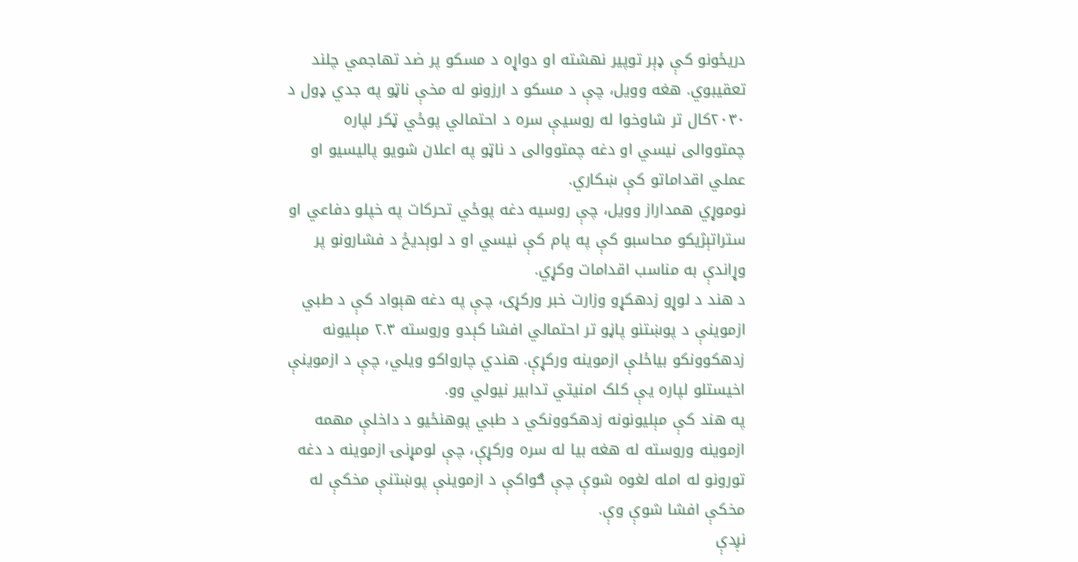دریځونو کې ډېر توپیر نهشته او دواړه د مسکو پر ضد تهاجمي چلند تعقیبوي. هغه وویل، چې د مسکو د ارزونو له مخې ناټو په جدي ډول د ۲۰۳۰کال تر شاوخوا له روسیې سره د احتمالي پوځي ټکر لپاره چمتووالی نیسي او دغه چمتووالی د ناټو په اعلان شویو پالیسیو او عملي اقداماتو کې ښکاري.
نوموړي همداراز وویل، چې روسیه دغه پوځي تحرکات په خپلو دفاعي او ستراتېژیکو محاسبو کې په پام کې نیسي او د لوېدیځ د فشارونو پر وړاندې به مناسب اقدامات وکړي.
د هند د لوړو زدهکړو وزارت خبر ورکړی، چې په دغه هېواد کې د طبي ازموینې د پوښتنو پاڼو تر احتمالي افشا کېدو وروسته ۲.۳ مېلیونه زدهکوونکو بیاځلې ازموینه ورکړې. هندي چارواکو ویلي، چې د ازموینې اخیستلو لپاره یې کلک امنیتي تدابیر نیولي وو.
په هند کې مېلیونونه زدهکوونکي د طبي پوهنځیو د داخلې مهمه ازموینه وروسته له هغه بیا له سره ورکړې، چې لومړنۍ ازموینه د دغه تورونو له امله لغوه شوې چې ګواکې د ازموینې پوښتنې مخکې له مخکې افشا شوې وې.
نږدې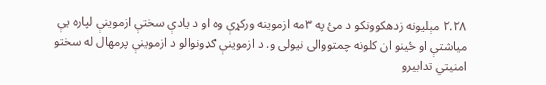۲.۲۸ مېلیونه زدهکوونکو د مئ په ۳مه ازموینه ورکړې وه او د یادې سختې ازموینې لپاره یې میاشتې او ځینو ان کلونه چمتووالی نیولی و. د ازموینې ګډونوالو د ازموینې پرمهال له سختو امنیتي تدابیرو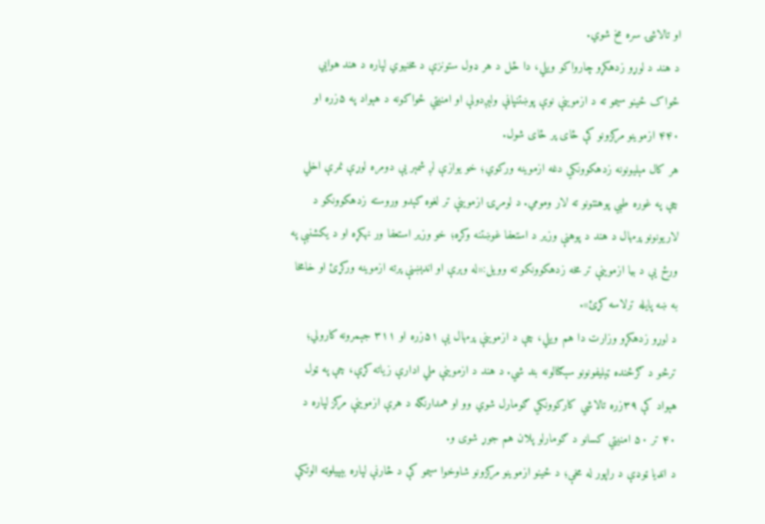او تالاشۍ سره مخ شوي.
د هند د لوړو زدهکړو چارواکو ویلي، دا ځل د هر ډول ستونزې د مخنیوي لپاره د هند هوايي ځواک ځینو سیمو ته د ازموینې نوې پوښتنپاڼې ولېږدولې او امنیتي ځواکونه د هېواد په ۵زره او ۴۴۰ ازموینو مرکزونو کې ځای پر ځای شول.
هر کال مېلیونونه زدهکوونکي دغه ازموینه ورکوي؛ خو یوازې لږ شمېر یې دومره لوړې نمرې اخلي چې په غوره طبي پوهنتونو ته لار ومومي. د لومړۍ ازموینې تر لغوه کېدو وروسته زدهکوونکو د لاریونونو پرمهال د هند د پوهنې وزیر د استعفا غوښتنه وکړه؛ خو وزیر استعفا ور نهکړه او د یکشنبې په ورځ یې د بیا ازموینې تر مخه زدهکوونکو ته وویل:«له وېرې او اندېښنې پرته ازموینه ورکړئ او خامخا به ښه پایله ترلاسه کړئ».
د لوړو زدهکړو وزارت دا هم ویلي، چې د ازموینې پرمهال یې ۵۱زره او ۳۱۱ جېمرونه کارولي؛ ترڅو د ګرځنده ټېلیفونونو سېګنالونه بند شي. د هند د ازموینې ملي ادارې زیاته کړې، چې په ټول هېواد کې ۳۹زره تالاشي کارکوونکي ګومارل شوي وو او همدارنګه د هرې ازموینې مرکز لپاره د ۴۰ تر ۵۰ امنیتي کسانو د ګومارلو پلان هم جوړ شوی و.
د انډیا ټوډې د راپور له مخې؛ د ځینو ازموینو مرکزونو شاوخوا سیمو کې د څارنې لپاره بېپیلوټه الوتکې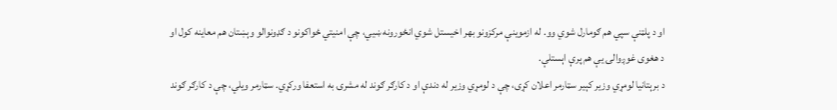او د پلټنې سپي هم ګومارل شوي وو. له ازموینې مرکزونو بهر اخیستل شوي انځورونه ښیي، چې امنیتي ځواکونو د ګډونوالو وېښتان هم معاینه کول او د هغوی غوږوالۍ یې هم پرې اېستلې.
د برېتانیا لومړي وزیر کېیر سټارمر اعلان کړی، چې د لومړي وزیر له دندې او د کارګر ګوند له مشرۍ به استعفا ورکړي. سټارمر ویلي، چې د کارګر ګوند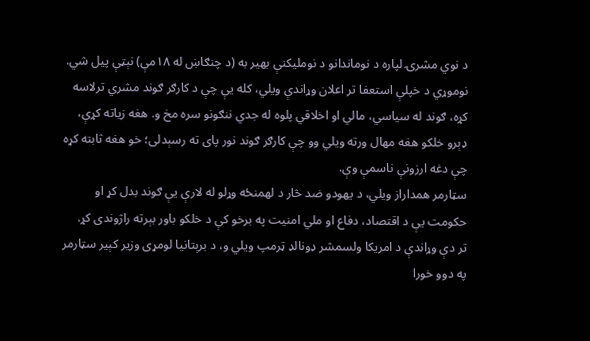د نوي مشرۍ لپاره د نوماندانو د نوملیکنې بهیر به (د چنګاښ له ۱۸مې) نېټې پیل شي.
نوموړي د خپلې استعفا تر اعلان وړاندې ویلي، کله یې چې د کارګر ګوند مشري ترلاسه کړه، ګوند له سیاسي، مالي او اخلاقي پلوه له جدي ننګونو سره مخ و. هغه زیاته کړې، ډېرو خلکو هغه مهال ورته ویلي وو چې کارګر ګوند نور پای ته رسېدلی؛ خو هغه ثابته کړه چې دغه ارزونې ناسمې وې.
سټارمر همداراز ویلي، د یهودو ضد څار د لهمنځه وړلو له لارې یې ګوند بدل کړ او حکومت یې د اقتصاد، دفاع او ملي امنیت په برخو کې د خلکو باور بېرته راژوندی کړ.
تر دې وړاندې د امریکا ولسمشر ډونالډ ټرمپ ویلي و، د برېتانیا لومړی وزیر کېیر سټارمر په دوو خورا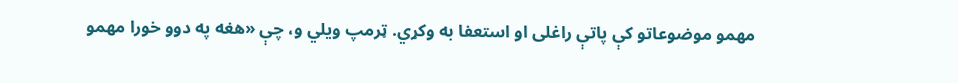مهمو موضوعاتو کې پاتې راغلی او استعفا به وکړي. ټرمپ ویلي و، چې «هغه په دوو خورا مهمو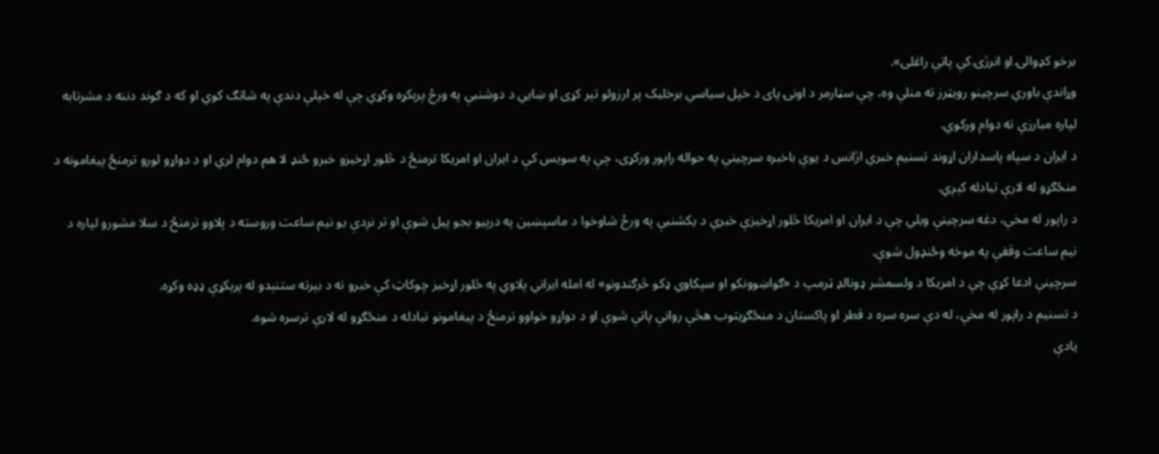برخو کډوالۍ او انرژۍ کې پاتې راغلی».
وړاندې باوري سرچینو رویټرز ته منلې وه، چې سټارمر د اونۍ پای د خپل سیاسي برخلیک پر ارزولو تېر کړی او ښايي د دوشنبې په ورځ پرېکړه وکړي چې له خپلې دندې په شاتګ کوي او که د ګوند دننه د مشرتابه لپاره مبارزې ته دوام ورکوي.
د ایران د سپاه پاسداران اړوند تسنیم خبري اژانس د یوې باخبره سرچینې په حواله راپور ورکړی، چې په سویس کې د ایران او امریکا ترمنځ د څلور اړخیزو خبرو ځنډ لا هم دوام لري او د دواړو لورو ترمنځ پیغامونه د منځګړو له لارې تبادله کېږي.
د راپور له مخې، دغه سرچینې ویلي چې د ایران او امریکا څلور اړخیزې خبرې د یکشنبې په ورځ شاوخوا د ماسپښین په درېیو بجو پیل شوې او تر نږدې یو نیم ساعت وروسته د پلاوو ترمنځ د سلا مشورو لپاره د نیم ساعت وقفې په موخه وځنډول شوې.
سرچینې ادعا کړې چې د امریکا د ولسمشر ډونالډ ټرمپ د «ګواښوونکو او سپکاوي ډکو څرګندونو» له امله ایراني پلاوي په څلور اړخیز چوکاټ کې خبرو ته د بېرته ستنېدو له پرېکړې ډډه وکړه.
د تسنیم د راپور له مخې، له دې سره سره د قطر او پاکستان د منځګړیتوب هڅې روانې پاتې شوې او د دواړو خواوو ترمنځ د پیغامونو تبادله د منځګړو له لارې ترسره شوه.
یادې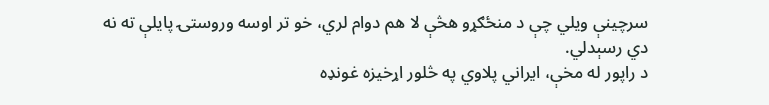سرچینې ویلي چې د منځګړو هڅې لا هم دوام لري، خو تر اوسه وروستۍ پایلې ته نه دي رسېدلي.
د راپور له مخې، ایراني پلاوي په څلور اړخیزه غونډه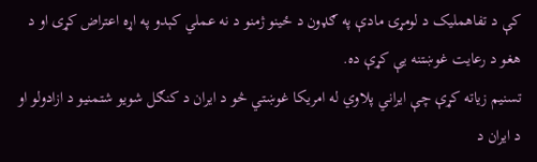کې د تفاهملیک د لومړۍ مادې په ګډون د ځینو ژمنو د نه عملي کېدو په اړه اعتراض کړی او د هغو د رعایت غوښتنه یې کړې ده.
تسنیم زیاته کړې چې ایراني پلاوي له امریکا غوښتي څو د ایران د کنګل شویو شتمنیو د ازادولو او د ایران د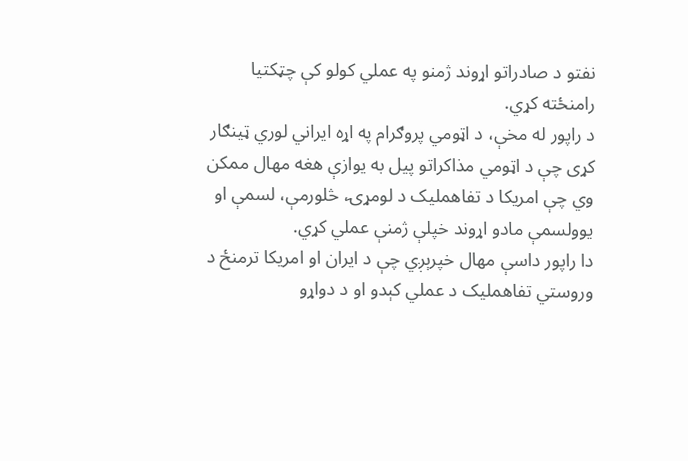نفتو د صادراتو اړوند ژمنو په عملي کولو کې چټکتیا رامنځته کړي.
د راپور له مخې، د اټومي پروګرام په اړه ایراني لوري ټینګار کړی چې د اټومي مذاکراتو پیل به یوازې هغه مهال ممکن وي چې امریکا د تفاهملیک د لومړۍ، څلورمې، لسمې او یوولسمې مادو اړوند خپلې ژمنې عملي کړي.
دا راپور داسې مهال خپرېږي چې د ایران او امریکا ترمنځ د وروستي تفاهملیک د عملي کېدو او د دواړو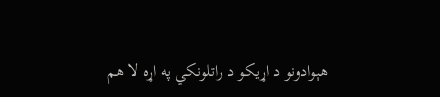هېوادونو د اړیکو د راتلونکي په اړه لا هم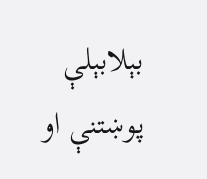بېلابېلې پوښتنې او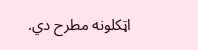اټکلونه مطرح دي.